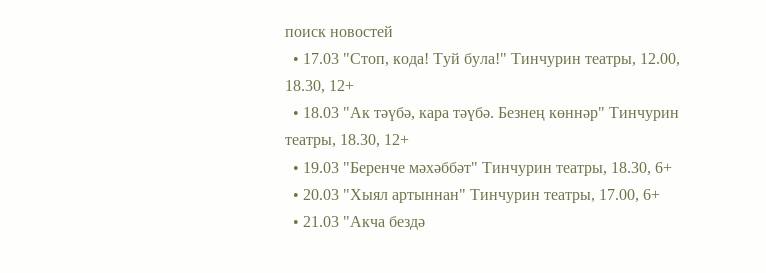поиск новостей
  • 17.03 "Стоп, кода! Туй була!" Тинчурин театры, 12.00, 18.30, 12+
  • 18.03 "Ак тәүбә, кара тәүбә. Безнең көннәр" Тинчурин театры, 18.30, 12+
  • 19.03 "Беренче мәхәббәт" Тинчурин театры, 18.30, 6+
  • 20.03 "Хыял артыннан" Тинчурин театры, 17.00, 6+
  • 21.03 "Акча бездә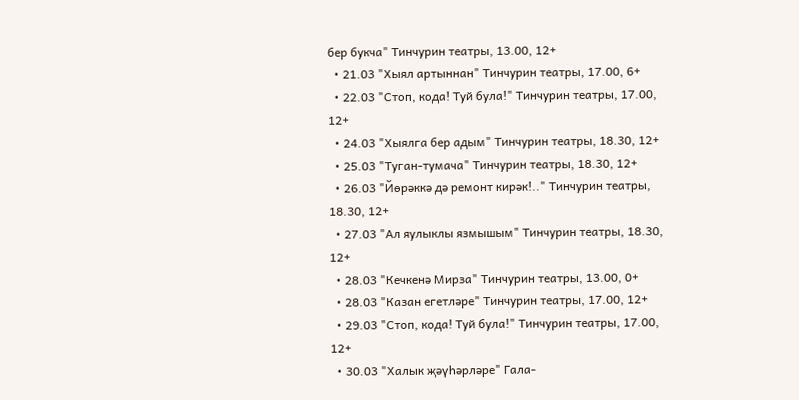бер букча" Тинчурин театры, 13.00, 12+
  • 21.03 "Хыял артыннан" Тинчурин театры, 17.00, 6+
  • 22.03 "Стоп, кода! Туй була!" Тинчурин театры, 17.00, 12+
  • 24.03 "Хыялга бер адым" Тинчурин театры, 18.30, 12+
  • 25.03 "Туган-тумача" Тинчурин театры, 18.30, 12+
  • 26.03 "Йөрәккә дә ремонт кирәк!.." Тинчурин театры, 18.30, 12+
  • 27.03 "Ал яулыклы язмышым" Тинчурин театры, 18.30, 12+
  • 28.03 "Кечкенә Мирза" Тинчурин театры, 13.00, 0+
  • 28.03 "Казан егетләре" Тинчурин театры, 17.00, 12+
  • 29.03 "Стоп, кода! Туй була!" Тинчурин театры, 17.00, 12+
  • 30.03 "Халык җәүһәрләре" Гала-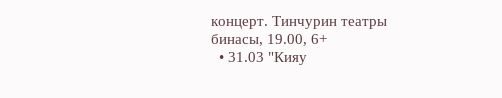концерт. Тинчурин театры бинасы, 19.00, 6+
  • 31.03 "Кияу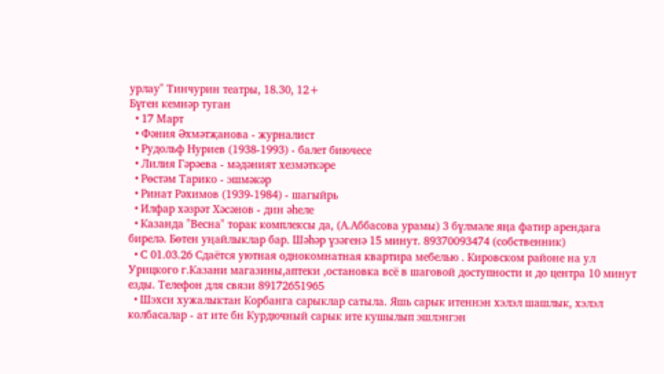урлау" Тинчурин театры, 18.30, 12+
Бүген кемнәр туган
  • 17 Март
  • Фәния Әхмәтҗанова - журналист
  • Рудольф Нуриев (1938-1993) - балет биючесе
  • Лилия Гәрәева - мәдәният хезмәткәре
  • Рөстәм Тарико - эшмәкәр
  • Ринат Рәхимов (1939-1984) - шагыйрь
  • Илфар хәзрәт Хәсәнов - дин әһеле
  • Казанда "Весна" торак комплексы да, (А.Аббасова урамы) 3 бүлмәле яңа фатир арендага бирелә. Бөтен уңайлыклар бар. Шәһәр үзәгенә 15 минут. 89370093474 (собственник)
  • С 01.03.26 Сдаётся уютная однокомнатная квартира мебелью . Кировском районе на ул Урицкого г.Казани магазины,аптеки ,остановка всё в шаговой доступности и до центра 10 минут езды. Телефон для связи 89172651965
  • Шэхси хужалыктан Корбанга сарыклар сатыла. Яшь сарык итеннэн хэлэл шашлык, хэлэл колбасалар - ат ите бн Курдючный сарык ите кушылып эшлэнгэн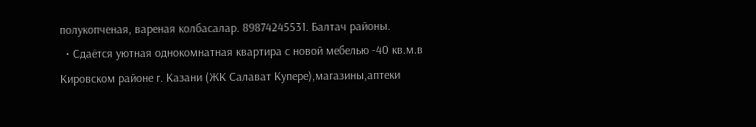полукопченая, вареная колбасалар. 89874245531. Балтач районы.
  • Сдаётся уютная однокомнатная квартира с новой мебелью -40 кв.м.в Кировском районе г. Казани (ЖК Салават Купере),магазины,аптеки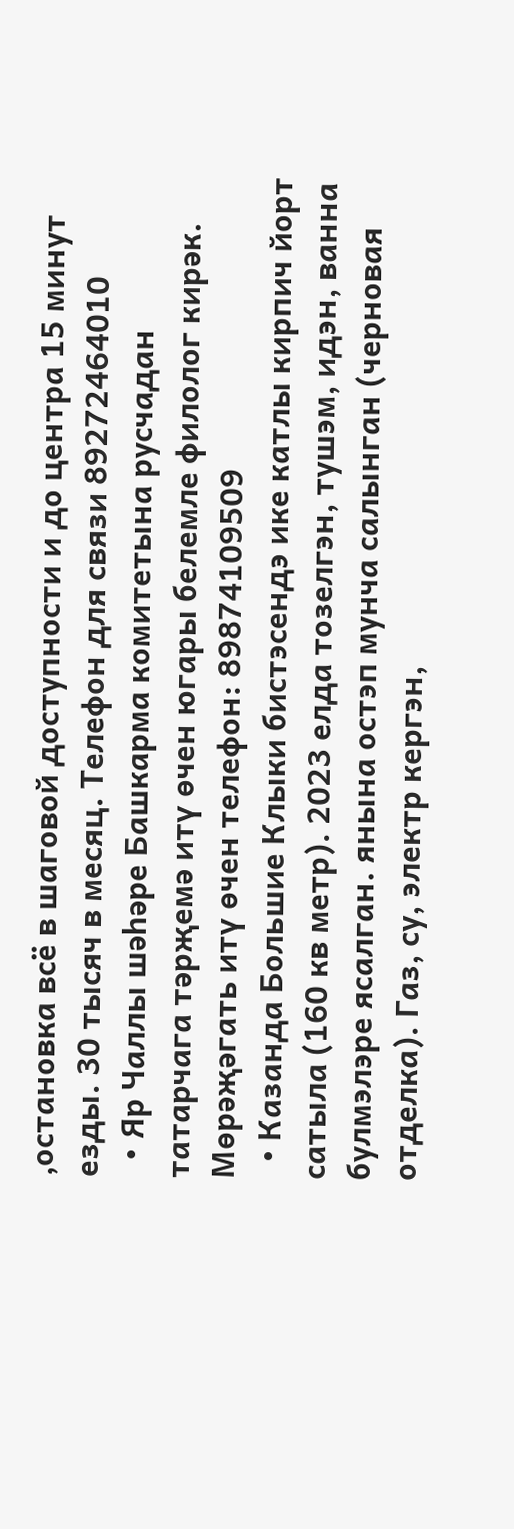,остановка всё в шаговой доступности и до центра 15 минут езды. 30 тысяч в месяц. Телефон для связи 89272464010
  • Яр Чаллы шәһәре Башкарма комитетына русчадан татарчага тәрҗемә итү өчен югары белемле филолог кирәк. Мөрәҗәгать итү өчен телефон: 89874109509
  • Казанда Большие Клыки бистэсендэ ике катлы кирпич йорт сатыла (160 кв метр). 2023 елда тозелгэн, тушэм, идэн, ванна булмэлэре ясалган. янына остэп мунча салынган (черновая отделка). Газ, су, электр кергэн,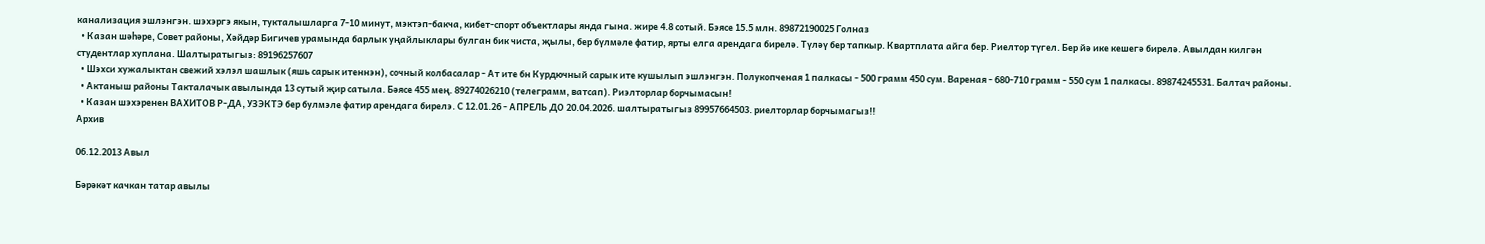канализация эшлэнгэн. шэхэргэ якын, тукталышларга 7-10 минут, мэктэп-бакча, кибет-спорт объектлары янда гына. жире 4.8 сотый. Бэясе 15.5 млн. 89872190025 Голназ
  • Казан шәһәре, Совет районы, Хәйдәр Бигичев урамында барлык уңайлыклары булган бик чиста, җылы, бер бүлмәле фатир, ярты елга арендага бирелә. Түләү бер тапкыр. Квартплата айга бер. Риелтор түгел. Бер йә ике кешегә бирелә. Авылдан килгән студентлар хуплана. Шалтыратыгыз: 89196257607
  • Шэхси хужалыктан свежий хэлэл шашлык (яшь сарык итеннэн), сочный колбасалар - Ат ите бн Курдючный сарык ите кушылып эшлэнгэн. Полукопченая 1 палкасы - 500 грамм 450 сум. Вареная - 680-710 грамм - 550 сум 1 палкасы. 89874245531. Балтач районы.
  • Актаныш районы Такталачык авылында 13 сутый җир сатыла. Бәясе 455 мең. 89274026210 (телеграмм, ватсап). Риэлторлар борчымасын!
  • Казан шэхэренен ВАХИТОВ Р-ДА, УЗЭКТЭ бер булмэле фатир арендага бирелэ. С 12.01.26 - АПРЕЛЬ ДО 20.04.2026. шалтыратыгыз 89957664503. риелторлар борчымагыз!!
Архив

06.12.2013 Авыл

Бәрәкәт качкан татар авылы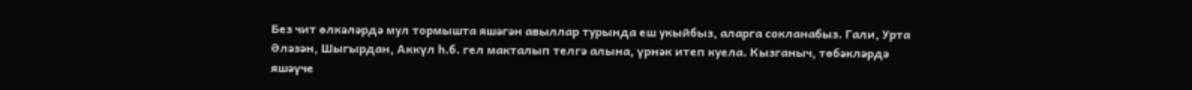Без чит өлкәләрдә мул тормышта яшәгән авыллар турында еш укыйбыз, аларга сокланабыз. Гали, Урта Әләзән, Шыгырдан, Аккүл һ.б. гел макталып телгә алына, үрнәк итеп куела. Кызганыч, төбәкләрдә яшәүче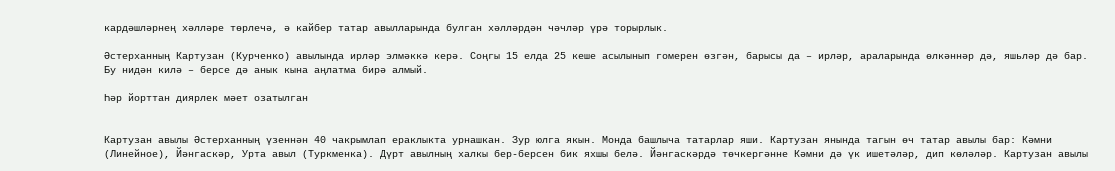кардәшләрнең хәлләре төрлечә, ә кайбер татар авылларында булган хәлләрдән чәчләр үрә торырлык.

Әстерханның Картузан (Курченко) авылында ирләр элмәккә керә. Соңгы 15 елда 25 кеше асылынып гомерен өзгән, барысы да – ирләр, араларында өлкәннәр дә, яшьләр дә бар. Бу нидән килә – берсе дә анык кына аңлатма бирә алмый.

Һәр йорттан диярлек мәет озатылган


Картузан авылы Әстерханның үзеннән 40 чакрымлап ераклыкта урнашкан. Зур юлга якын. Монда башлыча татарлар яши. Картузан янында тагын өч татар авылы бар: Кәмни (Линейное), Йәнгаскәр, Урта авыл (Туркменка). Дүрт авылның халкы бер-берсен бик яхшы белә. Йәнгаскәрдә төчкергәнне Кәмни дә үк ишетәләр, дип көләләр. Картузан авылы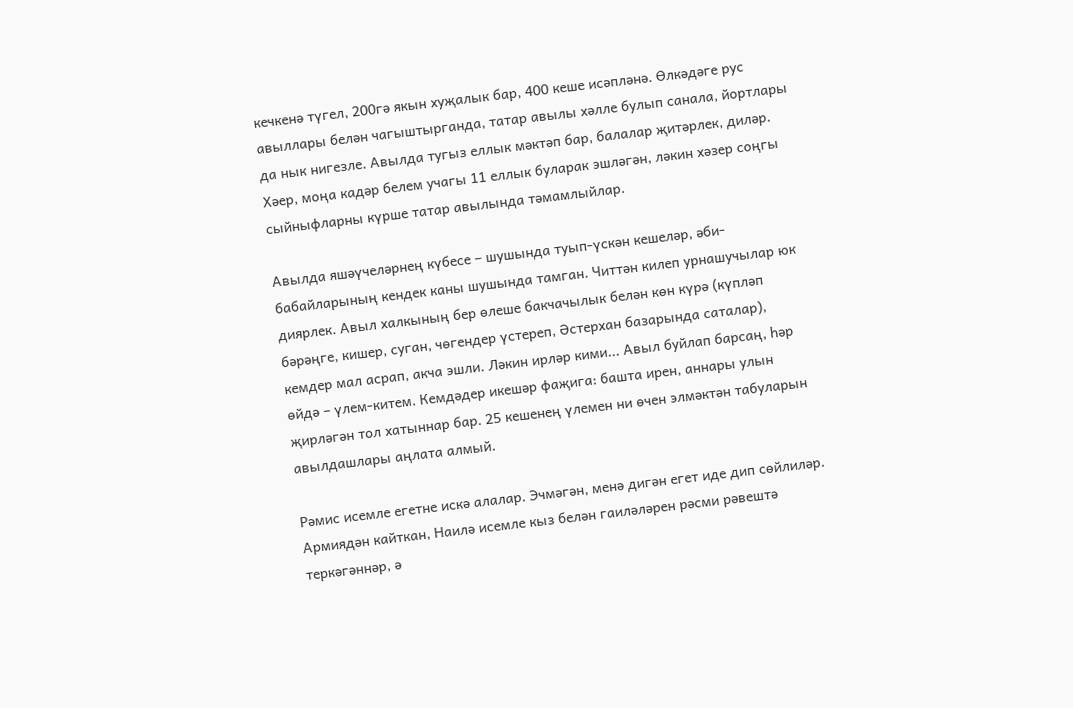кечкенә түгел, 200гә якын хуҗалык бар, 400 кеше исәпләнә. Өлкәдәге рус авыллары белән чагыштырганда, татар авылы хәлле булып санала, йортлары да нык нигезле. Авылда тугыз еллык мәктәп бар, балалар җитәрлек, диләр. Хәер, моңа кадәр белем учагы 11 еллык буларак эшләгән, ләкин хәзер соңгы сыйныфларны күрше татар авылында тәмамлыйлар.

Авылда яшәүчеләрнең күбесе – шушында туып-үскән кешеләр, әби-бабайларының кендек каны шушында тамган. Читтән килеп урнашучылар юк диярлек. Авыл халкының бер өлеше бакчачылык белән көн күрә (күпләп бәрәңге, кишер, суган, чөгендер үстереп, Әстерхан базарында саталар), кемдер мал асрап, акча эшли. Ләкин ирләр кими... Авыл буйлап барсаң, һәр өйдә – үлем-китем. Кемдәдер икешәр фаҗига: башта ирен, аннары улын җирләгән тол хатыннар бар. 25 кешенең үлемен ни өчен элмәктән табуларын авылдашлары аңлата алмый.

Рәмис исемле егетне искә алалар. Эчмәгән, менә дигән егет иде дип сөйлиләр. Армиядән кайткан, Наилә исемле кыз белән гаиләләрен рәсми рәвештә теркәгәннәр, ә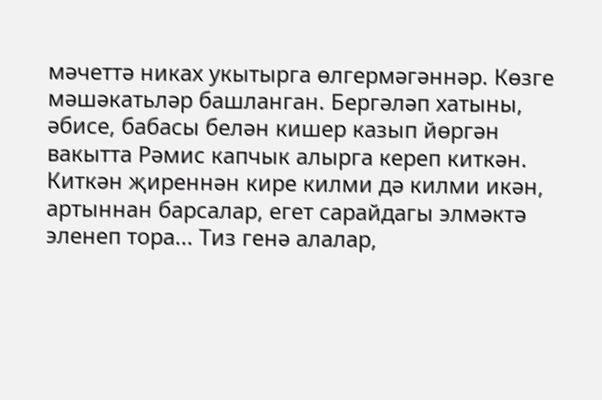мәчеттә никах укытырга өлгермәгәннәр. Көзге мәшәкатьләр башланган. Бергәләп хатыны, әбисе, бабасы белән кишер казып йөргән вакытта Рәмис капчык алырга кереп киткән. Киткән җиреннән кире килми дә килми икән, артыннан барсалар, егет сарайдагы элмәктә эленеп тора... Тиз генә алалар,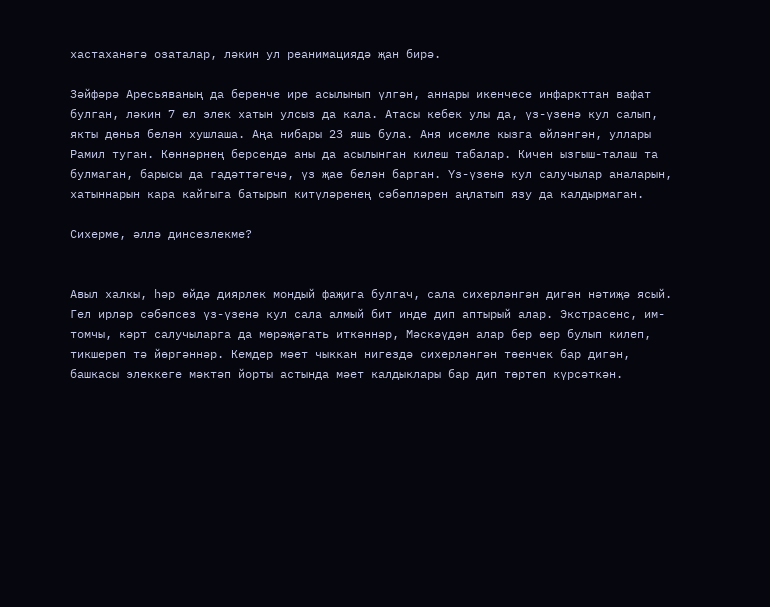хастаханәгә озаталар, ләкин ул реанимациядә җан бирә.

Зәйфәрә Аресьяваның да беренче ире асылынып үлгән, аннары икенчесе инфаркттан вафат булган, ләкин 7 ел элек хатын улсыз да кала. Атасы кебек улы да, үз-үзенә кул салып, якты дөнья белән хушлаша. Аңа нибары 23 яшь була. Аня исемле кызга өйләнгән, уллары Рамил туган. Көннәрнең берсендә аны да асылынган килеш табалар. Кичен ызгыш-талаш та булмаган, барысы да гадәттәгечә, үз җае белән барган. Үз-үзенә кул салучылар аналарын, хатыннарын кара кайгыга батырып китүләренең сәбәпләрен аңлатып язу да калдырмаган.

Сихерме, әллә динсезлекме?


Авыл халкы, һәр өйдә диярлек мондый фаҗига булгач, сала сихерләнгән дигән нәтиҗә ясый. Гел ирләр сәбәпсез үз-үзенә кул сала алмый бит инде дип аптырый алар. Экстрасенс, им-томчы, кәрт салучыларга да мөрәҗәгать иткәннәр, Мәскәүдән алар бер өер булып килеп, тикшереп тә йөргәннәр. Кемдер мәет чыккан нигездә сихерләнгән төенчек бар дигән, башкасы элеккеге мәктәп йорты астында мәет калдыклары бар дип төртеп күрсәткән.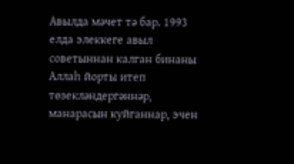Авылда мәчет тә бар. 1993 елда элеккеге авыл советыннан калган бинаны Аллаһ йорты итеп төзекләндергәннәр, манарасын куйганнар, эчен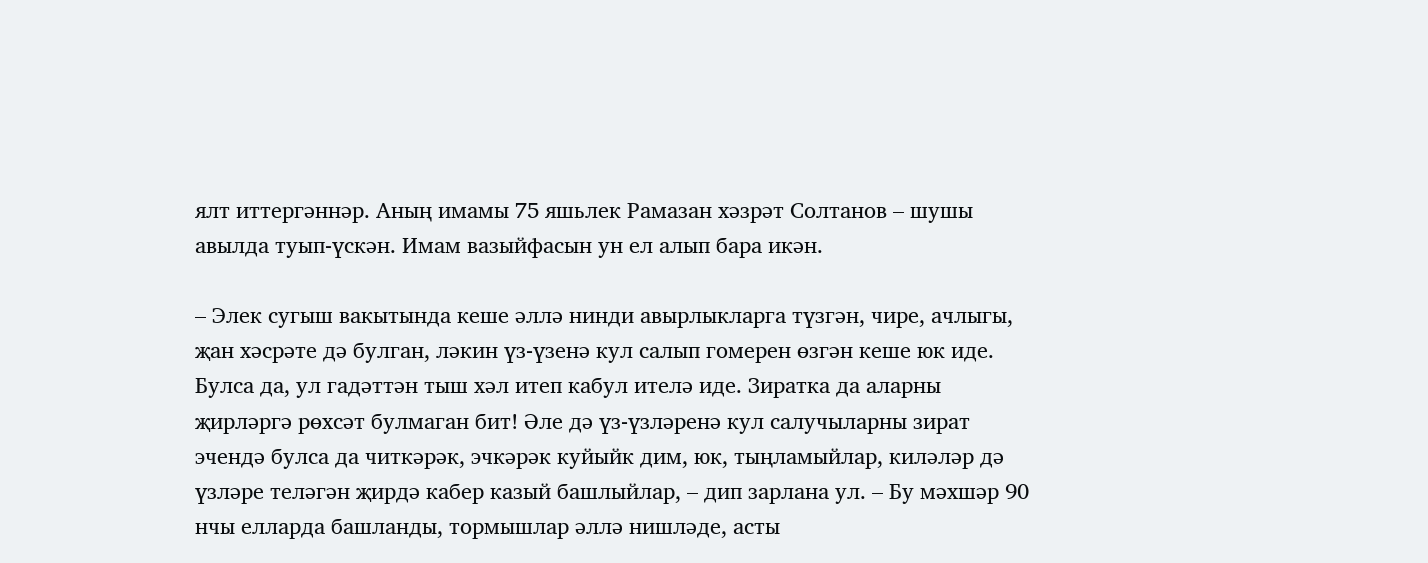ялт иттергәннәр. Аның имамы 75 яшьлек Рамазан хәзрәт Солтанов – шушы авылда туып-үскән. Имам вазыйфасын ун ел алып бара икән.

– Элек сугыш вакытында кеше әллә нинди авырлыкларга түзгән, чире, ачлыгы, җан хәсрәте дә булган, ләкин үз-үзенә кул салып гомерен өзгән кеше юк иде. Булса да, ул гадәттән тыш хәл итеп кабул ителә иде. Зиратка да аларны җирләргә рөхсәт булмаган бит! Әле дә үз-үзләренә кул салучыларны зират эчендә булса да читкәрәк, эчкәрәк куйыйк дим, юк, тыңламыйлар, киләләр дә үзләре теләгән җирдә кабер казый башлыйлар, – дип зарлана ул. – Бу мәхшәр 90 нчы елларда башланды, тормышлар әллә нишләде, асты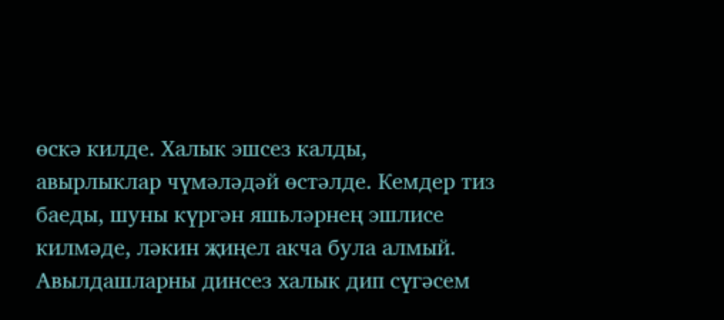өскә килде. Халык эшсез калды, авырлыклар чүмәләдәй өстәлде. Кемдер тиз баеды, шуны күргән яшьләрнең эшлисе килмәде, ләкин җиңел акча була алмый. Авылдашларны динсез халык дип сүгәсем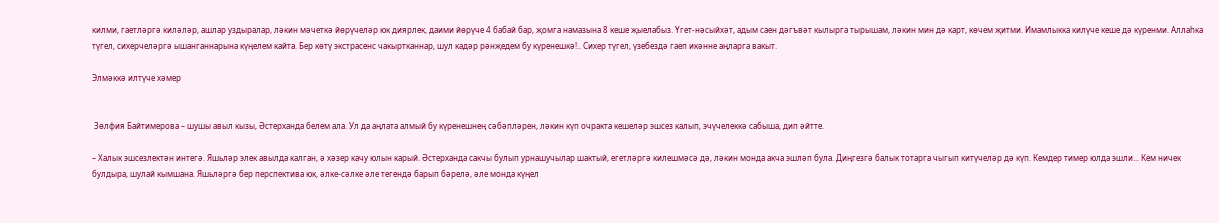килми, гаетләргә киләләр, ашлар уздыралар, ләкин мәчеткә йөрүчеләр юк диярлек, даими йөрүче 4 бабай бар, җомга намазына 8 кеше җыелабыз. Үгет-нәсыйхәт, адым саен дәгъвәт кылырга тырышам, ләкин мин дә карт, көчем җитми. Имамлыкка килүче кеше дә күренми. Аллаһка түгел, сихерчеләргә ышанганнарына күңелем кайта. Бер көтү экстрасенс чакыртканнар, шул кадәр рәнҗедем бу күренешкә!.. Сихер түгел, үзебездә гаеп икәнне аңларга вакыт.

Элмәккә илтүче хәмер


 Зөлфия Байтимерова – шушы авыл кызы, Әстерханда белем ала. Ул да аңлата алмый бу күренешнең сәбәпләрен, ләкин күп очракта кешеләр эшсез калып, эчүчелеккә сабыша, дип әйтте.

– Халык эшсезлектән интегә. Яшьләр элек авылда калган, ә хәзер качу юлын карый. Әстерханда сакчы булып урнашучылар шактый, егетләргә килешмәсә дә, ләкин монда акча эшләп була. Диңгезгә балык тотарга чыгып китүчеләр дә күп. Кемдер тимер юлда эшли... Кем ничек булдыра, шулай кымшана. Яшьләргә бер перспектива юк, әлке-сәлке әле тегендә барып бәрелә, әле монда күңел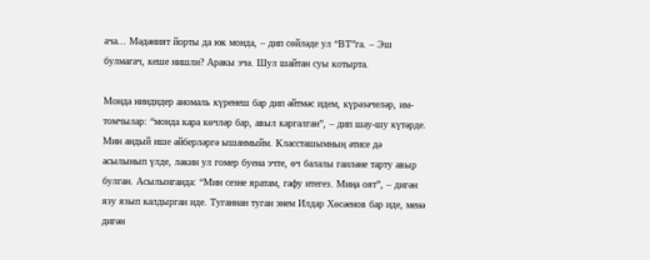ача... Мәдәният йорты да юк монда, – дип сөйләде ул “ВТ”га. – Эш булмагач, кеше нишли? Аракы эчә. Шул шайтан суы котырта.

Монда ниндидер аномаль күренеш бар дип әйтмәс идем, күрәзәчеләр, им-томчылар: “монда кара көчләр бар, авыл каргалган”, – дип шау-шу күтәрде. Мин андый ише әйберләргә ышанмыйм. Классташымның әтисе дә асылынып үлде, ләкин ул гомер буена эчте, өч балалы гаиләне тарту авыр булган. Асылынганда: “Мин сезне яратам, гафу итегез. Миңа оят”, – дигән язу язып калдырган иде. Туганнан туган энем Илдар Хөсәенов бар иде, менә дигән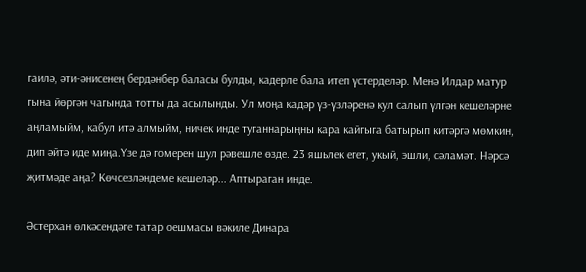гаилә, әти-әнисенең бердәнбер баласы булды, кадерле бала итеп үстерделәр. Менә Илдар матур гына йөргән чагында тотты да асылынды. Ул моңа кадәр үз-үзләренә кул салып үлгән кешеләрне аңламыйм, кабул итә алмыйм, ничек инде туганнарыңны кара кайгыга батырып китәргә мөмкин, дип әйтә иде миңа.Үзе дә гомерен шул рәвешле өзде. 23 яшьлек егет, укый, эшли, сәламәт. Нәрсә җитмәде аңа? Көчсезләндеме кешеләр... Аптыраган инде.

Әстерхан өлкәсендәге татар оешмасы вәкиле Динара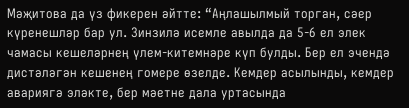Мәҗитова да үз фикерен әйтте: “Аңлашылмый торган, сәер күренешләр бар ул. Зинзилә исемле авылда да 5-6 ел элек чамасы кешеләрнең үлем-китемнәре күп булды. Бер ел эчендә дистәләгән кешенең гомере өзелде. Кемдер асылынды, кемдер авариягә эләкте, бер мәетне дала уртасында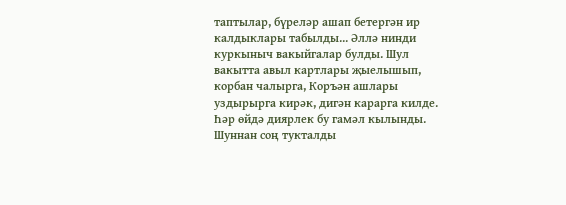таптылар, бүреләр ашап бетергән ир калдыклары табылды... Әллә нинди куркыныч вакыйгалар булды. Шул вакытта авыл картлары җыелышып, корбан чалырга, Коръән ашлары уздырырга кирәк, дигән карарга килде. Һәр өйдә диярлек бу гамәл кылынды. Шуннан соң тукталды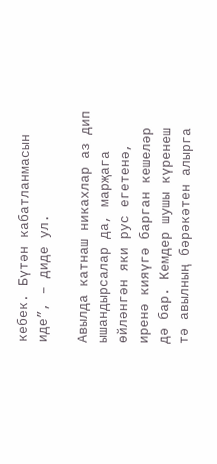кебек. Бүтән кабатланмасын иде”, – диде ул.

Авылда катнаш никахлар аз дип ышандырсалар да, марҗага өйләнгән яки рус егетенә, иренә кияүгә барган кешеләр дә бар. Кемдер шушы күренеш тә авылның бәрәкәтен алырга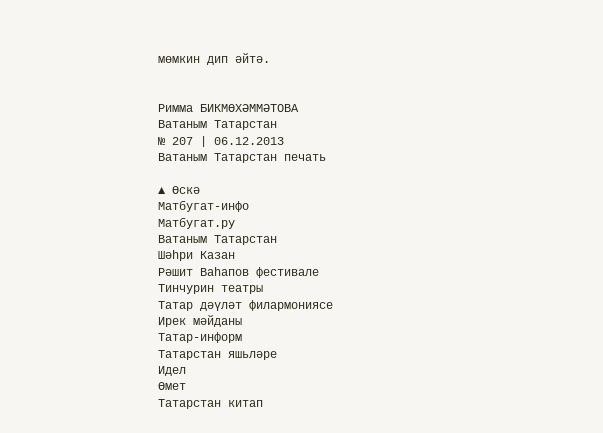мөмкин дип әйтә.


Римма БИКМӨХӘММӘТОВА
Ватаным Татарстан
№ 207 | 06.12.2013
Ватаным Татарстан печать

▲ Өскә
Матбугат-инфо
Матбугат.ру
Ватаным Татарстан
Шәһри Казан
Рәшит Ваһапов фестивале
Тинчурин театры
Татар дәүләт филармониясе
Ирек мәйданы
Татар-информ
Татарстан яшьләре
Идел
Өмет
Татарстан китап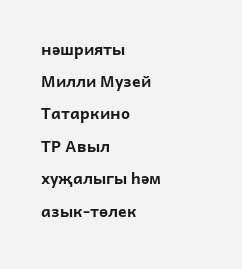нәшрияты
Милли Музей
Татаркино
ТР Авыл хуҗалыгы һәм азык-төлек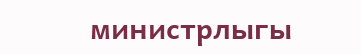министрлыгы